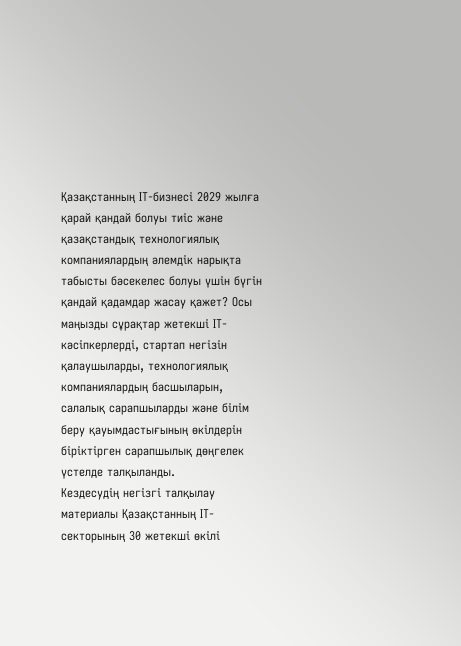Қазақстанның ІТ-бизнесі 2029 жылға қарай қандай болуы тиіс және қазақстандық технологиялық компаниялардың әлемдік нарықта табысты бәсекелес болуы үшін бүгін қандай қадамдар жасау қажет? Осы маңызды сұрақтар жетекші ІТ-кәсіпкерлерді, стартап негізін қалаушыларды, технологиялық компаниялардың басшыларын, салалық сарапшыларды және білім беру қауымдастығының өкілдерін біріктірген сарапшылық дөңгелек үстелде талқыланды.
Кездесудің негізгі талқылау материалы Қазақстанның ІТ-секторының 30 жетекші өкілі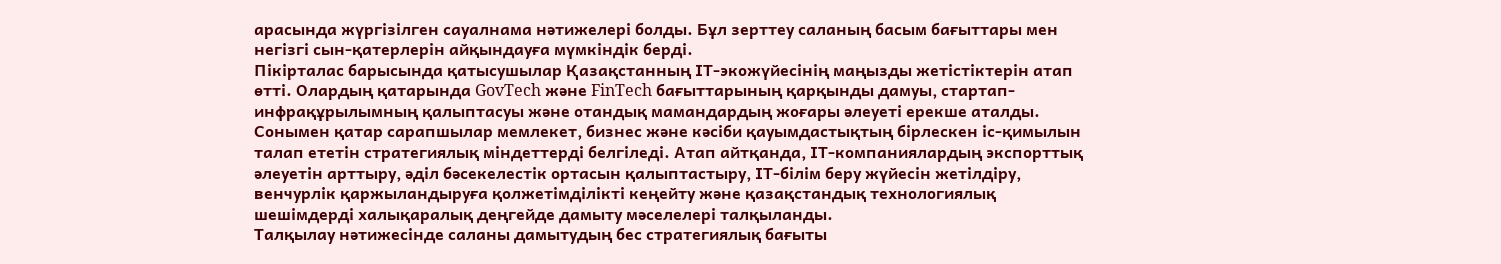арасында жүргізілген сауалнама нәтижелері болды. Бұл зерттеу саланың басым бағыттары мен негізгі сын-қатерлерін айқындауға мүмкіндік берді.
Пікірталас барысында қатысушылар Қазақстанның ІТ-экожүйесінің маңызды жетістіктерін атап өтті. Олардың қатарында GovTech және FinTech бағыттарының қарқынды дамуы, стартап-инфрақұрылымның қалыптасуы және отандық мамандардың жоғары әлеуеті ерекше аталды.
Сонымен қатар сарапшылар мемлекет, бизнес және кәсіби қауымдастықтың бірлескен іс-қимылын талап ететін стратегиялық міндеттерді белгіледі. Атап айтқанда, ІТ-компаниялардың экспорттық әлеуетін арттыру, әділ бәсекелестік ортасын қалыптастыру, ІТ-білім беру жүйесін жетілдіру, венчурлік қаржыландыруға қолжетімділікті кеңейту және қазақстандық технологиялық шешімдерді халықаралық деңгейде дамыту мәселелері талқыланды.
Талқылау нәтижесінде саланы дамытудың бес стратегиялық бағыты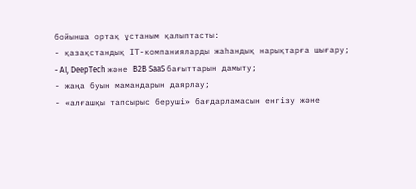бойынша ортақ ұстаным қалыптасты:
- қазақстандық ІТ-компанияларды жаһандық нарықтарға шығару;
- AI, DeepTech және B2B SaaS бағыттарын дамыту;
- жаңа буын мамандарын даярлау;
- «алғашқы тапсырыс беруші» бағдарламасын енгізу және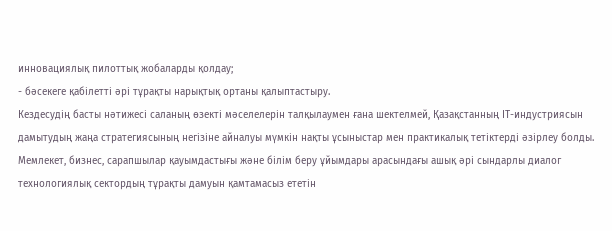инновациялық пилоттық жобаларды қолдау;
- бәсекеге қабілетті әрі тұрақты нарықтық ортаны қалыптастыру.
Кездесудің басты нәтижесі саланың өзекті мәселелерін талқылаумен ғана шектелмей, Қазақстанның ІТ-индустриясын дамытудың жаңа стратегиясының негізіне айналуы мүмкін нақты ұсыныстар мен практикалық тетіктерді әзірлеу болды.
Мемлекет, бизнес, сарапшылар қауымдастығы және білім беру ұйымдары арасындағы ашық әрі сындарлы диалог технологиялық сектордың тұрақты дамуын қамтамасыз ететін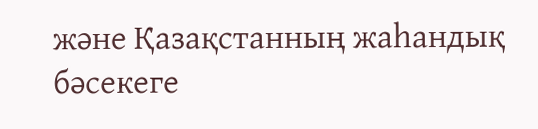және Қазақстанның жаһандық бәсекеге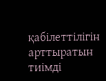қабілеттілігін арттыратын тиімді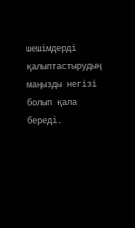шешімдерді қалыптастырудың маңызды негізі болып қала береді.